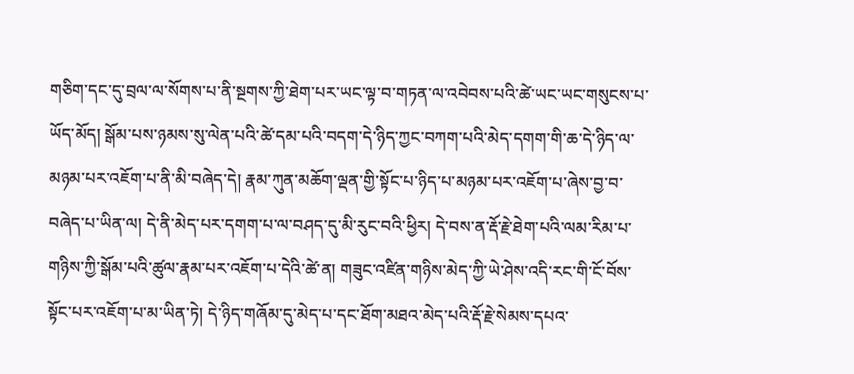གཅིག་དང་དུ་བྲལ་ལ་སོགས་པ་ནི་སྔགས་ཀྱི་ཐེག་པར་ཡང་ལྟ་བ་གཏན་ལ་འབེབས་པའི་ཚེ་ཡང་ཡང་གསུངས་པ་ཡོད་མོད། སྒོམ་པས་ཉམས་སུ་ལེན་པའི་ཚེ་དམ་པའི་བདག་དེ་ཉིད་ཀྱང་བཀག་པའི་མེད་དགག་གི་ཆ་དེ་ཉིད་ལ་མཉམ་པར་འཇོག་པ་ནི་མི་བཞེད་དེ། རྣམ་ཀུན་མཆོག་ལྡན་གྱི་སྟོང་པ་ཉིད་པ་མཉམ་པར་འཇོག་པ་ཞེས་བྱ་བ་བཞེད་པ་ཡིན་ལ། དེ་ནི་མེད་པར་དགག་པ་ལ་བཤད་དུ་མི་རུང་བའི་ཕྱིར། དེ་བས་ན་རྡོ་རྗེ་ཐེག་པའི་ལམ་རིམ་པ་གཉིས་ཀྱི་སྒོམ་པའི་ཚུལ་རྣམ་པར་འཇོག་པ་དེའི་ཚེ་ན། གཟུང་འཛིན་གཉིས་མེད་ཀྱི་ཡེ་ཤེས་འདི་རང་གི་ངོ་བོས་སྟོང་པར་འཇོག་པ་མ་ཡིན་ཏེ། དེ་ཉིད་གཞོམ་དུ་མེད་པ་དང་ཐོག་མཐའ་མེད་པའི་རྡོ་རྗེ་སེམས་དཔའ་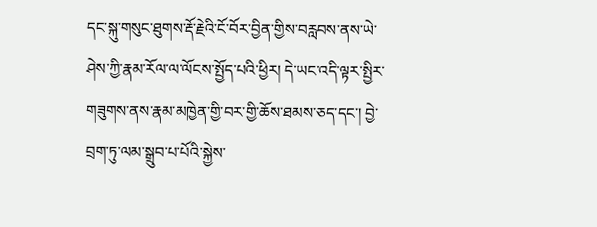དང་སྐུ་གསུང་ཐུགས་རྡོ་རྗེའི་ངོ་བོར་བྱིན་གྱིས་བརླབས་ནས་ཡེ་ཤེས་ཀྱི་རྣམ་རོལ་ལ་ལོངས་སྤྱོད་པའི་ཕྱིར། དེ་ཡང་འདི་ལྟར་སྤྱིར་གཟུགས་ནས་རྣམ་མཁྱེན་གྱི་བར་གྱི་ཆོས་ཐམས་ཅད་དང་། བྱེ་བྲག་ཏུ་ལམ་སྒྲུབ་པ་པོའི་སྐྱེས་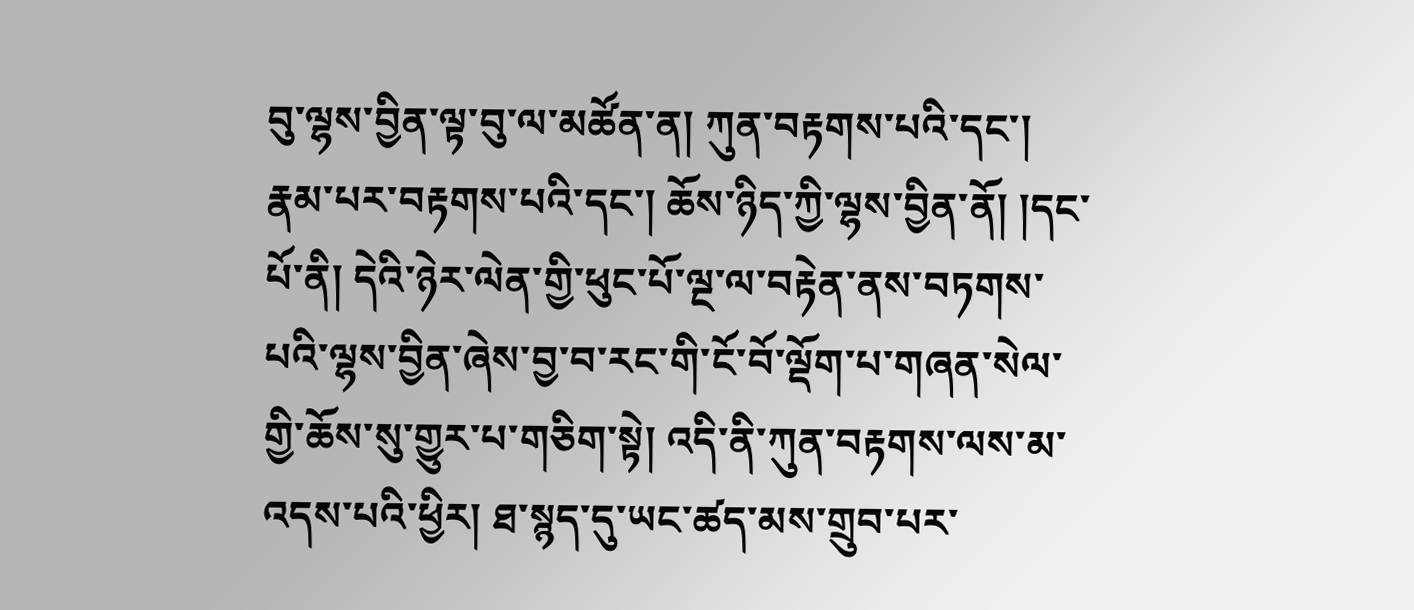བུ་ལྷས་བྱིན་ལྟ་བུ་ལ་མཚོན་ན། ཀུན་བརྟགས་པའི་དང་། རྣམ་པར་བརྟགས་པའི་དང་། ཆོས་ཉིད་ཀྱི་ལྷས་བྱིན་ནོ། །དང་པོ་ནི། དེའི་ཉེར་ལེན་གྱི་ཕུང་པོ་ལྔ་ལ་བརྟེན་ནས་བཏགས་པའི་ལྷས་བྱིན་ཞེས་བྱ་བ་རང་གི་ངོ་བོ་ལྡོག་པ་གཞན་སེལ་གྱི་ཆོས་སུ་གྱུར་པ་གཅིག་སྟེ། འདི་ནི་ཀུན་བརྟགས་ལས་མ་འདས་པའི་ཕྱིར། ཐ་སྙད་དུ་ཡང་ཚད་མས་གྲུབ་པར་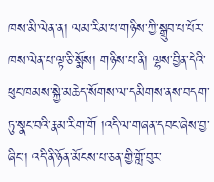ཁས་མི་ལེན་ན། ལམ་རིམ་པ་གཉིས་ཀྱི་སྒྲུབ་པ་པོར་ཁས་ལེན་པ་ལྟ་ཅི་སྨོས། གཉིས་པ་ནི། ལྷས་བྱིན་དེའི་ཕུང་ཁམས་སྐྱེ་མཆེད་སོགས་ལ་དམིགས་ནས་བདག་ཏུ་སྣང་བའི་རྣམ་རིག་གོ །འདི་ལ་གཞན་དབང་ཞེས་བྱ་ཞིང་། འདི་ནི་ཉོན་མོངས་པ་ཅན་གྱི་གློ་བུར་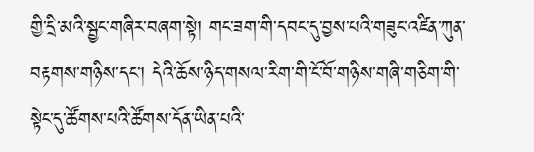གྱི་དྲི་མའི་སྦྱང་གཞིར་བཞག་སྟེ། གང་ཟག་གི་དབང་དུ་བྱས་པའི་གཟུང་འཛིན་ཀུན་བརྟགས་གཉིས་དང་། དེའི་ཆོས་ཉིད་གསལ་རིག་གི་ངོ་བོ་གཉིས་གཞི་གཅིག་གི་སྟེང་དུ་ཚོགས་པའི་ཚོགས་དོན་ཡིན་པའི་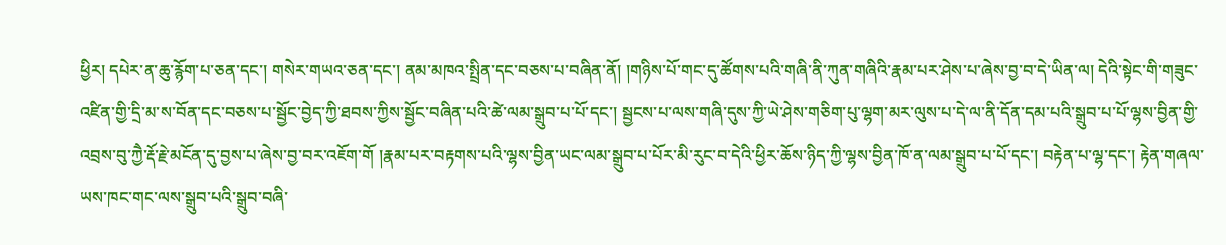ཕྱིར། དཔེར་ན་ཆུ་རྙོག་པ་ཅན་དང་། གསེར་གཡའ་ཅན་དང་། ནམ་མཁའ་སྤྲིན་དང་བཅས་པ་བཞིན་ནོ། །གཉིས་པོ་གང་དུ་ཚོགས་པའི་གཞི་ནི་ཀུན་གཞིའི་རྣམ་པར་ཤེས་པ་ཞེས་བྱ་བ་དེ་ཡིན་ལ། དེའི་སྟེང་གི་གཟུང་འཛིན་གྱི་དྲི་མ་ས་བོན་དང་བཅས་པ་སྦྱོང་བྱེད་ཀྱི་ཐབས་ཀྱིས་སྦྱོང་བཞིན་པའི་ཚེ་ལམ་སྒྲུབ་པ་པོ་དང་། སྦྱངས་པ་ལས་གཞི་དུས་ཀྱི་ཡེ་ཤེས་གཅིག་པུ་ལྷག་མར་ལུས་པ་དེ་ལ་ནི་དོན་དམ་པའི་སྒྲུབ་པ་པོ་ལྷས་བྱིན་གྱི་འབྲས་བུ་ཀྱཻ་རྡོ་རྗེ་མངོན་དུ་བྱས་པ་ཞེས་བྱ་བར་འཇོག་གོ །རྣམ་པར་བརྟགས་པའི་ལྷས་བྱིན་ཡང་ལམ་སྒྲུབ་པ་པོར་མི་རུང་བ་དེའི་ཕྱིར་ཆོས་ཉིད་ཀྱི་ལྷས་བྱིན་ཁོ་ན་ལམ་སྒྲུབ་པ་པོ་དང་། བརྟེན་པ་ལྷ་དང་། རྟེན་གཞལ་ཡས་ཁང་གང་ལས་སྒྲུབ་པའི་སྒྲུབ་བཞི་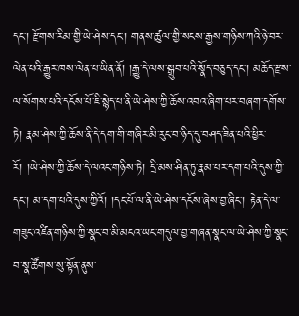དང་། རྫོགས་རིམ་གྱི་ཡེ་ཤེས་དང་། གནས་ཚུལ་གྱི་སངས་རྒྱས་གཉིས་ཀའི་ཉེ་བར་ལེན་པའི་རྒྱུར་ཁས་ལེན་པ་ཡིན་ནོ། །རྒྱུ་དེ་ལས་སྒྲུབ་པའི་སྣོད་བཅུད་དང་། མཆོད་རྫས་ལ་སོགས་པའི་དངོས་པོ་ཇི་སྙེད་པ་ནི་ཡེ་ཤེས་ཀྱི་ཆོས་འབའ་ཞིག་པར་བཞག་དགོས་ཏེ། རྣམ་ཤེས་ཀྱི་ཆོས་ནི་དེ་དག་གི་གཞིར་མི་རུང་བ་ཉིད་དུ་བཤད་ཟིན་པའི་ཕྱིར་རོ། །ཡེ་ཤེས་ཀྱི་ཆོས་དེ་ལའང་གཉིས་ཏེ། དྲི་མས་ཤིན་ཏུ་རྣམ་པར་དག་པའི་དུས་ཀྱི་དང་། མ་དག་པའི་དུས་ཀྱིའོ། །དང་པོ་ལ་ནི་ཡེ་ཤེས་དངོས་ཞེས་བྱ་ཞིང་། རྟེན་དེ་ལ་གཟུང་འཛིན་གཉིས་ཀྱི་སྣང་བ་མི་མངའ་ཡང་གདུལ་བྱ་གཞན་སྣང་ལ་ཡེ་ཤེས་ཀྱི་སྣང་བ་སྣ་ཚོགས་སུ་སྟོན་ནུས་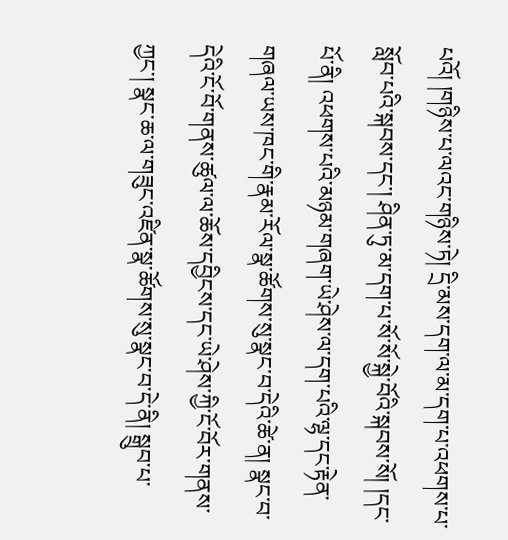པའོ། །གཉིས་པ་ལའང་གཉིས་ཏེ། དྲི་མས་དག་ལ་མ་དག་པ་འཕགས་པ་སློབ་པའི་སྐབས་དང་། ཤིན་ཏུ་མ་དག་པ་སོ་སོ་སྐྱེ་བོའི་སྐབས་སོ། །དང་པོ་ནི། འཕགས་པའི་མཉམ་གཞག་ཡེ་ཤེས་ལ་དག་པའི་ལྷ་དང་རྟེན་གཞལ་ཡས་ཁང་གི་རྣམ་རོལ་སྣ་ཚོགས་སུ་སྣང་བ་དེའི་ཚེ་ན། སྣང་བ་དེའི་ངོ་བོ་གནས་ཚུལ་ལ་ཆོས་དབྱིངས་དང་ཡེ་ཤེས་ཀྱི་ངོ་བོར་གནས་ཀྱང་། སྣང་ཆ་ལ་གཟུང་འཛིན་སྣ་ཚོགས་སུ་སྣང་བ་དེ་ནི། སྒྲུབ་པ་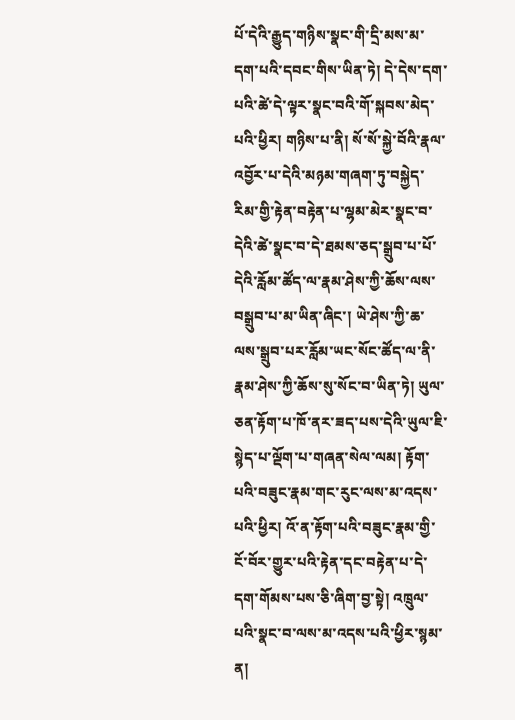པོ་དེའི་རྒྱུད་གཉིས་སྣང་གི་དྲི་མས་མ་དག་པའི་དབང་གིས་ཡིན་ཏེ། དེ་དེས་དག་པའི་ཚེ་དེ་ལྟར་སྣང་བའི་གོ་སྐབས་མེད་པའི་ཕྱིར། གཉིས་པ་ནི། སོ་སོ་སྐྱེ་བོའི་རྣལ་འབྱོར་པ་དེའི་མཉམ་གཞག་ཏུ་བསྐྱེད་རིམ་གྱི་རྟེན་བརྟེན་པ་ལྷམ་མེར་སྣང་བ་དེའི་ཚེ་སྣང་བ་དེ་ཐམས་ཅད་སྒྲུབ་པ་པོ་དེའི་རློམ་ཚོད་ལ་རྣམ་ཤེས་ཀྱི་ཆོས་ལས་བསྒྲུབ་པ་མ་ཡིན་ཞིང་། ཡེ་ཤེས་ཀྱི་ཆ་ལས་སྒྲུབ་པར་རློམ་ཡང་སོང་ཚོད་ལ་ནི་རྣམ་ཤེས་ཀྱི་ཆོས་སུ་སོང་བ་ཡིན་ཏེ། ཡུལ་ཅན་རྟོག་པ་ཁོ་ནར་ཟད་པས་དེའི་ཡུལ་ཇི་སྙེད་པ་ལྡོག་པ་གཞན་སེལ་ལམ། རྟོག་པའི་བཟུང་རྣམ་གང་རུང་ལས་མ་འདས་པའི་ཕྱིར། འོ་ན་རྟོག་པའི་བཟུང་རྣམ་གྱི་ངོ་བོར་གྱུར་པའི་རྟེན་དང་བརྟེན་པ་དེ་དག་གོམས་པས་ཅི་ཞིག་བྱ་སྟེ། འཁྲུལ་པའི་སྣང་བ་ལས་མ་འདས་པའི་ཕྱིར་སྙམ་ན།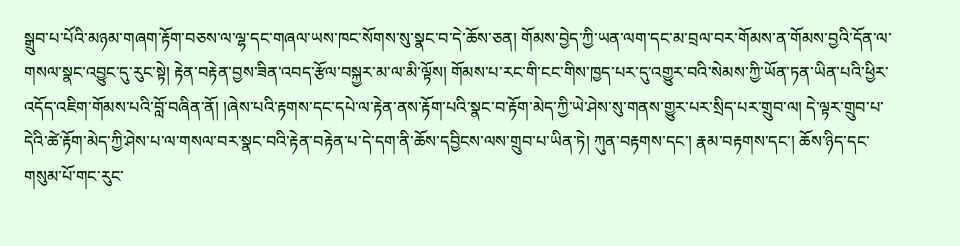སྒྲུབ་པ་པོའི་མཉམ་གཞག་རྟོག་བཅས་ལ་ལྷ་དང་གཞལ་ཡས་ཁང་སོགས་སུ་སྣང་བ་དེ་ཆོས་ཅན། གོམས་བྱེད་ཀྱི་ཡན་ལག་དང་མ་བྲལ་བར་གོམས་ན་གོམས་བྱའི་དོན་ལ་གསལ་སྣང་འབྱུང་དུ་རུང་སྟེ། རྟེན་བརྟེན་བྱས་ཟིན་འབད་རྩོལ་བསྐྱར་མ་ལ་མི་ལྟོས། གོམས་པ་རང་གི་ངང་གིས་ཁྱད་པར་དུ་འགྱུར་བའི་སེམས་ཀྱི་ཡོན་ཏན་ཡིན་པའི་ཕྱིར་འདོད་འཇིག་གོམས་པའི་བློ་བཞིན་ནོ། །ཞེས་པའི་རྟགས་དང་དཔེ་ལ་རྟེན་ནས་རྟོག་པའི་སྣང་བ་རྟོག་མེད་ཀྱི་ཡེ་ཤེས་སུ་གནས་གྱུར་པར་སྲིད་པར་གྲུབ་ལ། དེ་ལྟར་གྲུབ་པ་དེའི་ཚེ་རྟོག་མེད་ཀྱི་ཤེས་པ་ལ་གསལ་བར་སྣང་བའི་རྟེན་བརྟེན་པ་དེ་དག་ནི་ཆོས་དབྱིངས་ལས་གྲུབ་པ་ཡིན་ཏེ། ཀུན་བརྟགས་དང་། རྣམ་བརྟགས་དང་། ཆོས་ཉིད་དང་གསུམ་པོ་གང་རུང་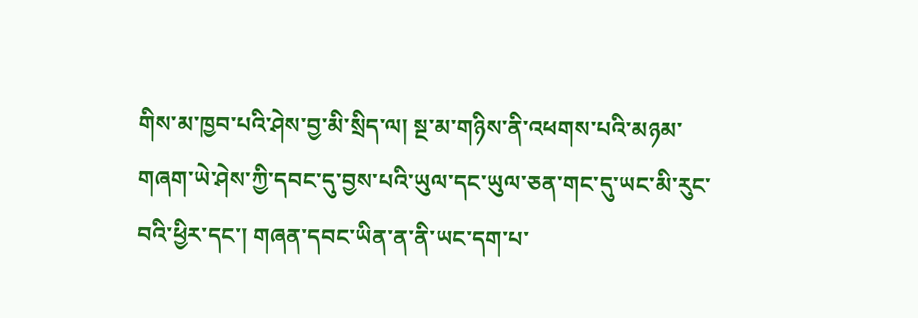གིས་མ་ཁྱབ་པའི་ཤེས་བྱ་མི་སྲིད་ལ། སྔ་མ་གཉིས་ནི་འཕགས་པའི་མཉམ་གཞག་ཡེ་ཤེས་ཀྱི་དབང་དུ་བྱས་པའི་ཡུལ་དང་ཡུལ་ཅན་གང་དུ་ཡང་མི་རུང་བའི་ཕྱིར་དང་། གཞན་དབང་ཡིན་ན་ནི་ཡང་དག་པ་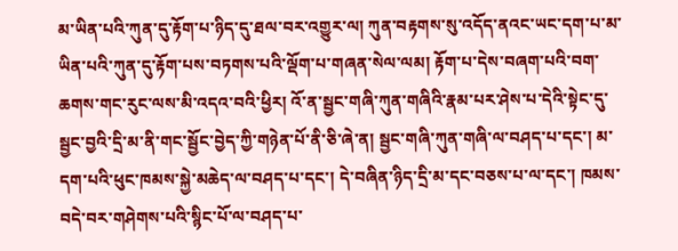མ་ཡིན་པའི་ཀུན་དུ་རྟོག་པ་ཉིད་དུ་ཐལ་བར་འགྱུར་ལ། ཀུན་བརྟགས་སུ་འདོད་ནའང་ཡང་དག་པ་མ་ཡིན་པའི་ཀུན་དུ་རྟོག་པས་བཏགས་པའི་ལྡོག་པ་གཞན་སེལ་ལམ། རྟོག་པ་དེས་བཞག་པའི་བག་ཆགས་གང་རུང་ལས་མི་འདའ་བའི་ཕྱིར། འོ་ན་སྦྱང་གཞི་ཀུན་གཞིའི་རྣམ་པར་ཤེས་པ་དེའི་སྟེང་དུ་སྦྱང་བྱའི་དྲི་མ་ནི་གང་སྦྱོང་བྱེད་ཀྱི་གཉེན་པོ་ནི་ཅི་ཞེ་ན། སྦྱང་གཞི་ཀུན་གཞི་ལ་བཤད་པ་དང་། མ་དག་པའི་ཕུང་ཁམས་སྐྱེ་མཆེད་ལ་བཤད་པ་དང་། དེ་བཞིན་ཉིད་དྲི་མ་དང་བཅས་པ་ལ་དང་། ཁམས་བདེ་བར་གཤེགས་པའི་སྙིང་པོ་ལ་བཤད་པ་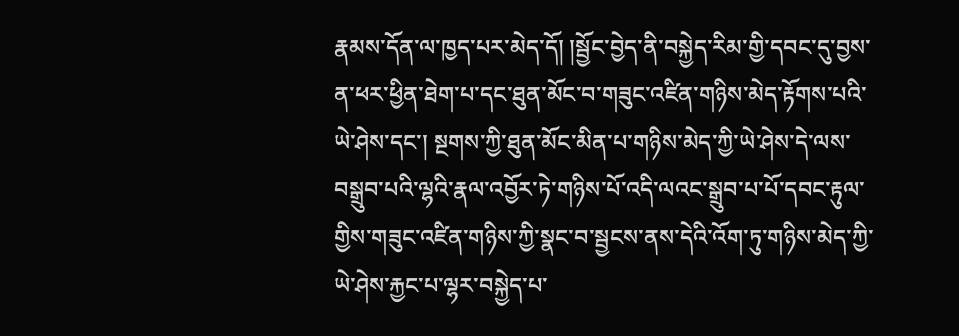རྣམས་དོན་ལ་ཁྱད་པར་མེད་དོ། །སྦྱོང་བྱེད་ནི་བསྐྱེད་རིམ་གྱི་དབང་དུ་བྱས་ན་ཕར་ཕྱིན་ཐེག་པ་དང་ཐུན་མོང་བ་གཟུང་འཛིན་གཉིས་མེད་རྟོགས་པའི་ཡེ་ཤེས་དང་། སྔགས་ཀྱི་ཐུན་མོང་མིན་པ་གཉིས་མེད་ཀྱི་ཡེ་ཤེས་དེ་ལས་བསྒྲུབ་པའི་ལྷའི་རྣལ་འབྱོར་ཏེ་གཉིས་པོ་འདི་ལའང་སྒྲུབ་པ་པོ་དབང་རྟུལ་གྱིས་གཟུང་འཛིན་གཉིས་ཀྱི་སྣང་བ་སྦྱངས་ནས་དེའི་འོག་ཏུ་གཉིས་མེད་ཀྱི་ཡེ་ཤེས་རྐྱང་པ་ལྷར་བསྐྱེད་པ་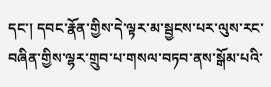དང་། དབང་རྣོན་གྱིས་དེ་ལྟར་མ་སྦྱངས་པར་ལུས་རང་བཞིན་གྱིས་ལྷར་གྲུབ་པ་གསལ་བཏབ་ནས་སྒོམ་པའི་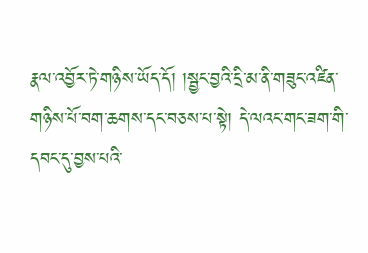རྣལ་འབྱོར་ཏེ་གཉིས་ཡོད་དོ། །སྦྱང་བྱའི་དྲི་མ་ནི་གཟུང་འཛིན་གཉིས་པོ་བག་ཆགས་དང་བཅས་པ་སྟེ། དེ་ལའང་གང་ཟག་གི་དབང་དུ་བྱས་པའི་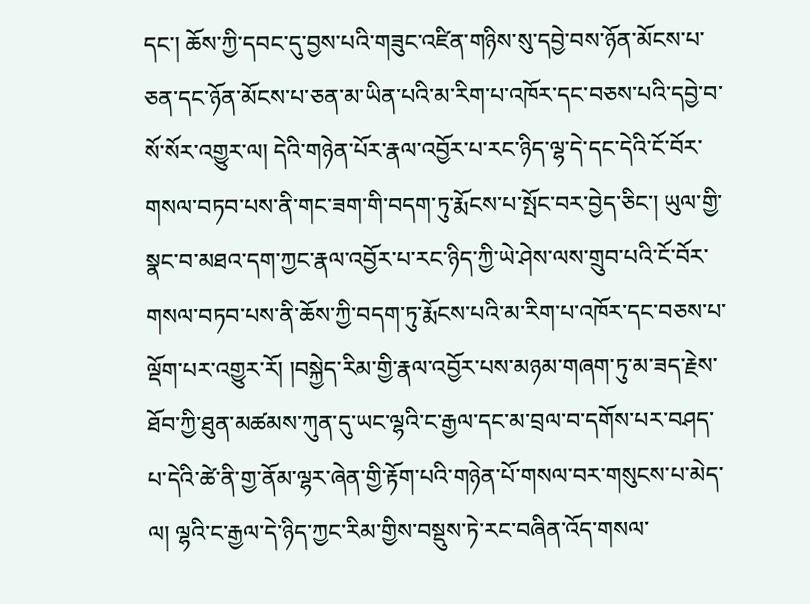དང་། ཆོས་ཀྱི་དབང་དུ་བྱས་པའི་གཟུང་འཛིན་གཉིས་སུ་དབྱེ་བས་ཉོན་མོངས་པ་ཅན་དང་ཉོན་མོངས་པ་ཅན་མ་ཡིན་པའི་མ་རིག་པ་འཁོར་དང་བཅས་པའི་དབྱེ་བ་སོ་སོར་འགྱུར་ལ། དེའི་གཉེན་པོར་རྣལ་འབྱོར་པ་རང་ཉིད་ལྷ་དེ་དང་དེའི་ངོ་བོར་གསལ་བཏབ་པས་ནི་གང་ཟག་གི་བདག་ཏུ་རྨོངས་པ་སྤོང་བར་བྱེད་ཅིང་། ཡུལ་གྱི་སྣང་བ་མཐའ་དག་ཀྱང་རྣལ་འབྱོར་པ་རང་ཉིད་ཀྱི་ཡེ་ཤེས་ལས་གྲུབ་པའི་ངོ་བོར་གསལ་བཏབ་པས་ནི་ཆོས་ཀྱི་བདག་ཏུ་རྨོངས་པའི་མ་རིག་པ་འཁོར་དང་བཅས་པ་ལྡོག་པར་འགྱུར་རོ། །བསྐྱེད་རིམ་གྱི་རྣལ་འབྱོར་པས་མཉམ་གཞག་ཏུ་མ་ཟད་རྗེས་ཐོབ་ཀྱི་ཐུན་མཚམས་ཀུན་དུ་ཡང་ལྷའི་ང་རྒྱལ་དང་མ་བྲལ་བ་དགོས་པར་བཤད་པ་དེའི་ཚེ་ནི་གྱ་ནོམ་ལྷར་ཞེན་གྱི་རྟོག་པའི་གཉེན་པོ་གསལ་བར་གསུངས་པ་མེད་ལ། ལྷའི་ང་རྒྱལ་དེ་ཉིད་ཀྱང་རིམ་གྱིས་བསྡུས་ཏེ་རང་བཞིན་འོད་གསལ་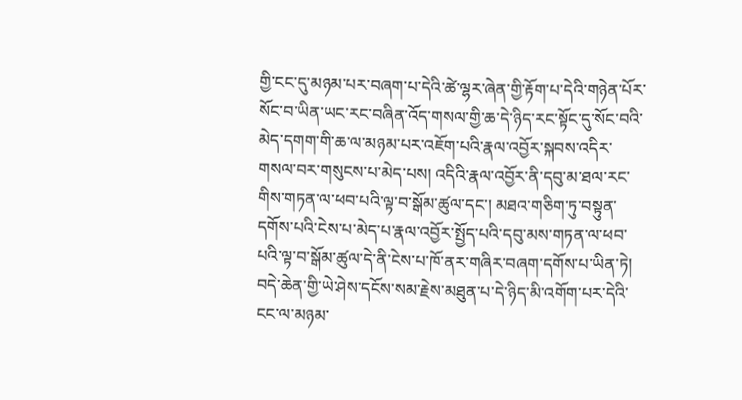གྱི་ངང་དུ་མཉམ་པར་བཞག་པ་དེའི་ཚེ་ལྷར་ཞེན་གྱི་རྟོག་པ་དེའི་གཉེན་པོར་སོང་བ་ཡིན་ཡང་རང་བཞིན་འོད་གསལ་གྱི་ཆ་དེ་ཉིད་རང་སྟོང་དུ་སོང་བའི་མེད་དགག་གི་ཆ་ལ་མཉམ་པར་འཇོག་པའི་རྣལ་འབྱོར་སྐབས་འདིར་གསལ་བར་གསུངས་པ་མེད་པས། འདིའི་རྣལ་འབྱོར་ནི་དབུ་མ་ཐལ་རང་གིས་གཏན་ལ་ཕབ་པའི་ལྟ་བ་སྒོམ་ཚུལ་དང་། མཐའ་གཅིག་ཏུ་བསྟུན་དགོས་པའི་ངེས་པ་མེད་པ་རྣལ་འབྱོར་སྤྱོད་པའི་དབུ་མས་གཏན་ལ་ཕབ་པའི་ལྟ་བ་སྒོམ་ཚུལ་དེ་ནི་ངེས་པ་ཁོ་ནར་གཞིར་བཞག་དགོས་པ་ཡིན་ཏེ། བདེ་ཆེན་གྱི་ཡེ་ཤེས་དངོས་སམ་རྗེས་མཐུན་པ་དེ་ཉིད་མི་འགོག་པར་དེའི་ངང་ལ་མཉམ་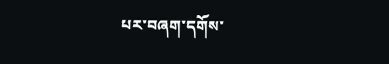པར་བཞག་དགོས་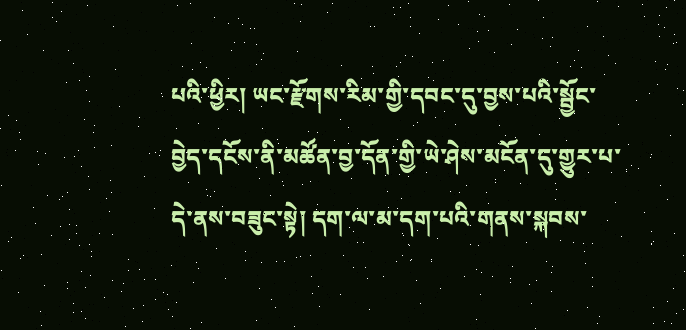པའི་ཕྱིར། ཡང་རྫོགས་རིམ་གྱི་དབང་དུ་བྱས་པའི་སྦྱོང་བྱེད་དངོས་ནི་མཚོན་བྱ་དོན་གྱི་ཡེ་ཤེས་མངོན་དུ་གྱུར་པ་དེ་ནས་བཟུང་སྟེ། དག་ལ་མ་དག་པའི་གནས་སྐབས་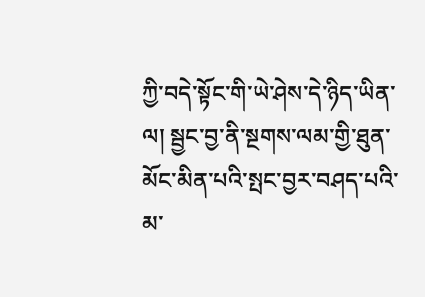ཀྱི་བདེ་སྟོང་གི་ཡེ་ཤེས་དེ་ཉིད་ཡིན་ལ། སྦྱང་བྱ་ནི་སྔགས་ལམ་གྱི་ཐུན་མོང་མིན་པའི་སྤང་བྱར་བཤད་པའི་མ་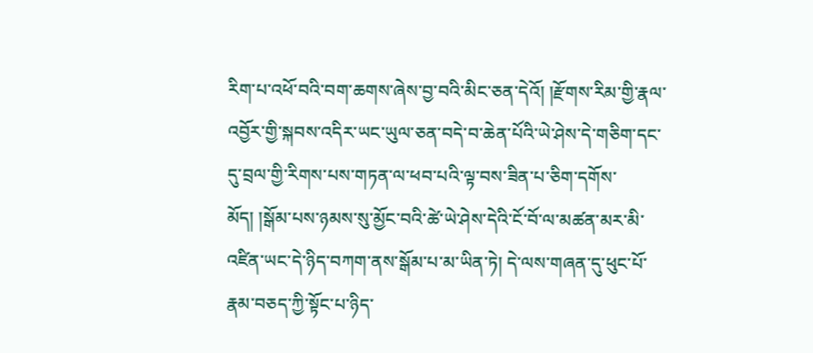རིག་པ་འཕོ་བའི་བག་ཆགས་ཞེས་བྱ་བའི་མིང་ཅན་དེའོ། །རྫོགས་རིམ་གྱི་རྣལ་འབྱོར་གྱི་སྐབས་འདིར་ཡང་ཡུལ་ཅན་བདེ་བ་ཆེན་པོའི་ཡེ་ཤེས་དེ་གཅིག་དང་དུ་བྲལ་གྱི་རིགས་པས་གཏན་ལ་ཕབ་པའི་ལྟ་བས་ཟིན་པ་ཅིག་དགོས་མོད། །སྒོམ་པས་ཉམས་སུ་མྱོང་བའི་ཚེ་ཡེ་ཤེས་དེའི་ངོ་བོ་ལ་མཚན་མར་མི་འཛིན་ཡང་དེ་ཉིད་བཀག་ནས་སྒོམ་པ་མ་ཡིན་ཏེ། དེ་ལས་གཞན་དུ་ཕུང་པོ་རྣམ་བཅད་ཀྱི་སྟོང་པ་ཉིད་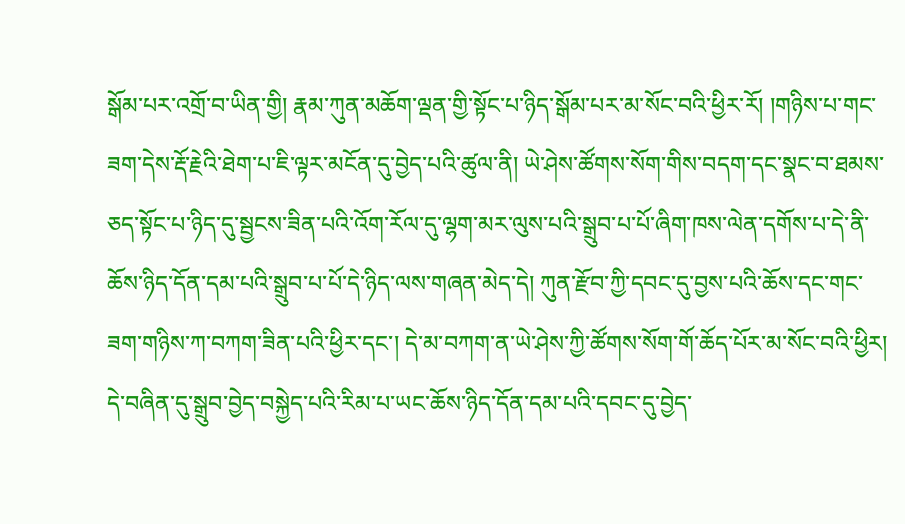སྒོམ་པར་འགྲོ་བ་ཡིན་གྱི། རྣམ་ཀུན་མཆོག་ལྡན་གྱི་སྟོང་པ་ཉིད་སྒོམ་པར་མ་སོང་བའི་ཕྱིར་རོ། །གཉིས་པ་གང་ཟག་དེས་རྡོ་རྗེའི་ཐེག་པ་ཇི་ལྟར་མངོན་དུ་བྱེད་པའི་ཚུལ་ནི། ཡེ་ཤེས་ཚོགས་སོག་གིས་བདག་དང་སྣང་བ་ཐམས་ཅད་སྟོང་པ་ཉིད་དུ་སྦྱངས་ཟིན་པའི་འོག་རོལ་དུ་ལྷག་མར་ལུས་པའི་སྒྲུབ་པ་པོ་ཞིག་ཁས་ལེན་དགོས་པ་དེ་ནི་ཆོས་ཉིད་དོན་དམ་པའི་སྒྲུབ་པ་པོ་དེ་ཉིད་ལས་གཞན་མེད་དེ། ཀུན་རྫོབ་ཀྱི་དབང་དུ་བྱས་པའི་ཆོས་དང་གང་ཟག་གཉིས་ཀ་བཀག་ཟིན་པའི་ཕྱིར་དང་། དེ་མ་བཀག་ན་ཡེ་ཤེས་ཀྱི་ཚོགས་སོག་གོ་ཆོད་པོར་མ་སོང་བའི་ཕྱིར། དེ་བཞིན་དུ་སྒྲུབ་བྱེད་བསྐྱེད་པའི་རིམ་པ་ཡང་ཆོས་ཉིད་དོན་དམ་པའི་དབང་དུ་བྱེད་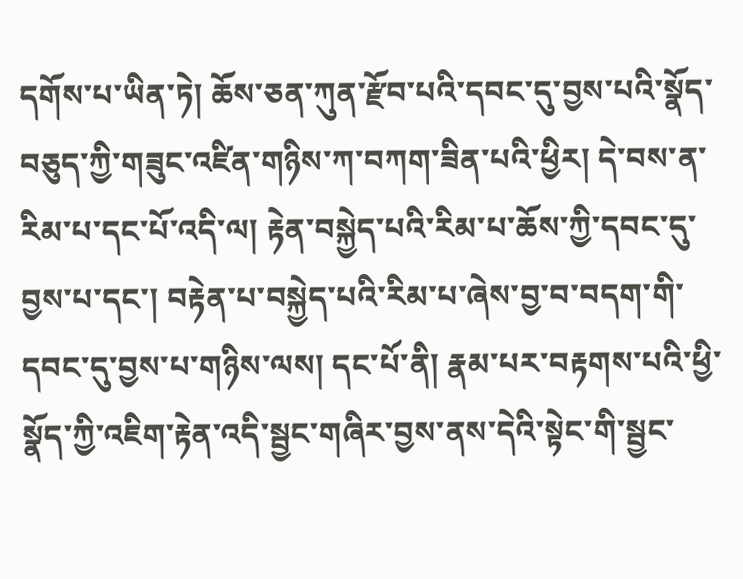དགོས་པ་ཡིན་ཏེ། ཆོས་ཅན་ཀུན་རྫོབ་པའི་དབང་དུ་བྱས་པའི་སྣོད་བཅུད་ཀྱི་གཟུང་འཛིན་གཉིས་ཀ་བཀག་ཟིན་པའི་ཕྱིར། དེ་བས་ན་རིམ་པ་དང་པོ་འདི་ལ། རྟེན་བསྐྱེད་པའི་རིམ་པ་ཆོས་ཀྱི་དབང་དུ་བྱས་པ་དང་། བརྟེན་པ་བསྐྱེད་པའི་རིམ་པ་ཞེས་བྱ་བ་བདག་གི་དབང་དུ་བྱས་པ་གཉིས་ལས། དང་པོ་ནི། རྣམ་པར་བརྟགས་པའི་ཕྱི་སྣོད་ཀྱི་འཇིག་རྟེན་འདི་སྦྱང་གཞིར་བྱས་ནས་དེའི་སྟེང་གི་སྦྱང་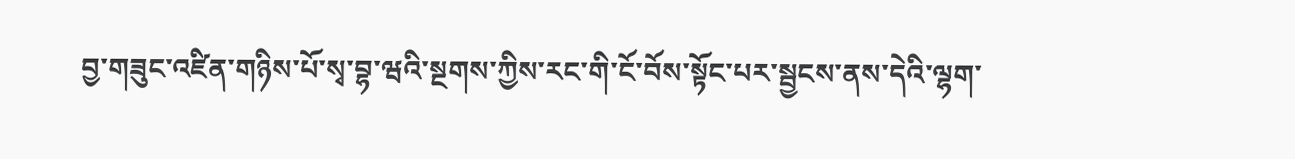བྱ་གཟུང་འཛིན་གཉིས་པོ་སྭ་བྷ་ཝའི་སྔགས་ཀྱིས་རང་གི་ངོ་བོས་སྟོང་པར་སྦྱངས་ནས་དེའི་ལྷག་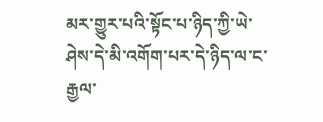མར་གྱུར་པའི་སྟོང་པ་ཉིད་ཀྱི་ཡེ་ཤེས་དེ་མི་འགོག་པར་དེ་ཉིད་ལ་ང་རྒྱལ་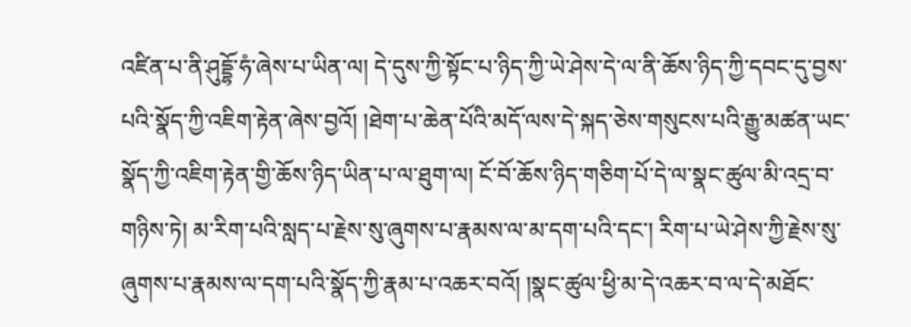འཛིན་པ་ནི་ཤུདྡྷོ་ཧཾ་ཞེས་པ་ཡིན་ལ། དེ་དུས་ཀྱི་སྟོང་པ་ཉིད་ཀྱི་ཡེ་ཤེས་དེ་ལ་ནི་ཆོས་ཉིད་ཀྱི་དབང་དུ་བྱས་པའི་སྣོད་ཀྱི་འཇིག་རྟེན་ཞེས་བྱའོ། །ཐེག་པ་ཆེན་པོའི་མདོ་ལས་དེ་སྐད་ཅེས་གསུངས་པའི་རྒྱུ་མཚན་ཡང་སྣོད་ཀྱི་འཇིག་རྟེན་གྱི་ཆོས་ཉིད་ཡིན་པ་ལ་ཐུག་ལ། ངོ་བོ་ཆོས་ཉིད་གཅིག་པོ་དེ་ལ་སྣང་ཚུལ་མི་འདྲ་བ་གཉིས་ཏེ། མ་རིག་པའི་སླད་པ་རྗེས་སུ་ཞུགས་པ་རྣམས་ལ་མ་དག་པའི་དང་། རིག་པ་ཡེ་ཤེས་ཀྱི་རྗེས་སུ་ཞུགས་པ་རྣམས་ལ་དག་པའི་སྣོད་ཀྱི་རྣམ་པ་འཆར་བའོ། །སྣང་ཚུལ་ཕྱི་མ་དེ་འཆར་བ་ལ་དེ་མཐོང་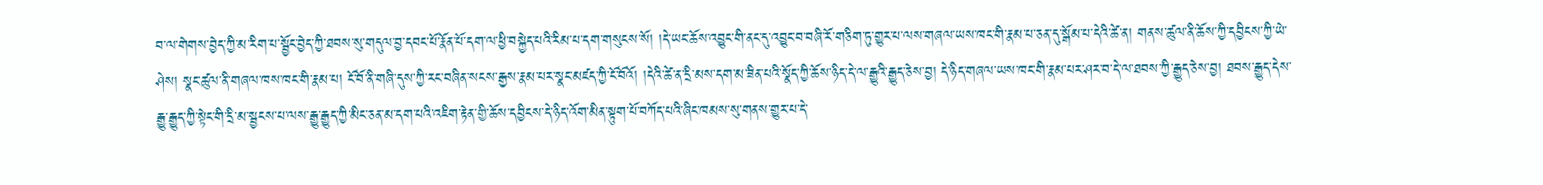བ་ལ་གེགས་བྱེད་ཀྱི་མ་རིག་པ་སྦྱོང་བྱེད་ཀྱི་ཐབས་སུ་གདུལ་བྱ་དབང་པོ་རྣོན་པོ་དག་ལ་ཕྱི་བསྐྱེད་པའི་རིམ་པ་དག་གསུངས་སོ། །དེ་ཡང་ཆོས་འབྱུང་གི་ནང་དུ་འབྱུང་བ་བཞི་རོ་གཅིག་ཏུ་གྱུར་པ་ལས་གཞལ་ཡས་ཁང་གི་རྣམ་པ་ཅན་དུ་སྒོམ་པ་དེའི་ཚེ་ན། གནས་ཚུལ་ནི་ཆོས་ཀྱི་དབྱིངས་ཀྱི་ཡེ་ཤེས། སྣང་ཚུལ་ནི་གཞལ་ཁས་ཁང་གི་རྣམ་པ། ངོ་བོ་ནི་གཞི་དུས་ཀྱི་རང་བཞིན་སངས་རྒྱས་རྣམ་པར་སྣང་མཛད་ཀྱི་ངོ་བོའོ། །དེའི་ཚེ་ན་དྲི་མས་དག་མ་ཟིན་པའི་སྣོད་ཀྱི་ཆོས་ཉིད་དེ་ལ་རྒྱུའི་རྒྱུད་ཅེས་བྱ། དེ་ཉིད་གཞལ་ཡས་ཁང་གི་རྣམ་པར་ཤར་བ་དེ་ལ་ཐབས་ཀྱི་རྒྱུད་ཅེས་བྱ། ཐབས་རྒྱུད་དེས་རྒྱུ་རྒྱུད་ཀྱི་སྟེང་གི་དྲི་མ་སྦྱངས་པ་ལས་རྒྱུ་རྒྱུད་ཀྱི་མིང་ཅན་མ་དག་པའི་འཇིག་རྟེན་གྱི་ཆོས་དབྱིངས་དེ་ཉིད་འོག་མིན་སྟུག་པོ་བཀོད་པའི་ཞིང་ཁམས་སུ་གནས་གྱུར་པ་དེ་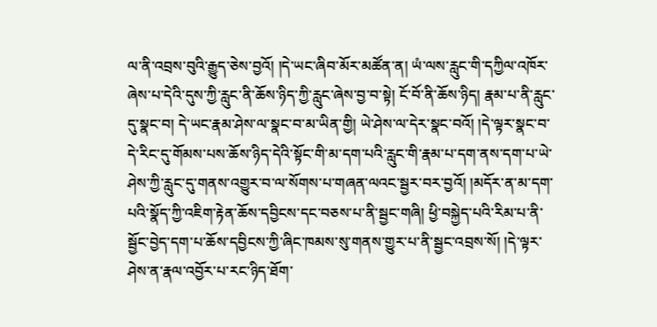ལ་ནི་འབྲས་བུའི་རྒྱུད་ཅེས་བྱའོ། །དེ་ཡང་ཞིབ་མོར་མཚོན་ན། ཡཾ་ལས་རླུང་གི་དཀྱིལ་འཁོར་ཞེས་པ་དེའི་དུས་ཀྱི་རླུང་ནི་ཆོས་ཉིད་ཀྱི་རླུང་ཞེས་བྱ་བ་སྟེ། ངོ་བོ་ནི་ཆོས་ཉིད། རྣམ་པ་ནི་རླུང་དུ་སྣང་བ། དེ་ཡང་རྣམ་ཤེས་ལ་སྣང་བ་མ་ཡིན་གྱི། ཡེ་ཤེས་ལ་དེར་སྣང་བའོ། །དེ་ལྟར་སྣང་བ་དེ་རིང་དུ་གོམས་པས་ཆོས་ཉིད་དེའི་སྟོང་གི་མ་དག་པའི་རླུང་གི་རྣམ་པ་དག་ནས་དག་པ་ཡེ་ཤེས་ཀྱི་རླུང་དུ་གནས་འགྱུར་བ་ལ་སོགས་པ་གཞན་ལའང་སྦྱར་བར་བྱའོ། །མདོར་ན་མ་དག་པའི་སྣོད་ཀྱི་འཇིག་རྟེན་ཆོས་དབྱིངས་དང་བཅས་པ་ནི་སྦྱང་གཞི། ཕྱི་བསྐྱེད་པའི་རིམ་པ་ནི་སྦྱོང་བྱེད་དག་པ་ཆོས་དབྱིངས་ཀྱི་ཞིང་ཁམས་སུ་གནས་གྱུར་པ་ནི་སྦྱང་འབྲས་སོ། །དེ་ལྟར་ཤེས་ན་རྣལ་འབྱོར་པ་རང་ཉིད་ཐོག་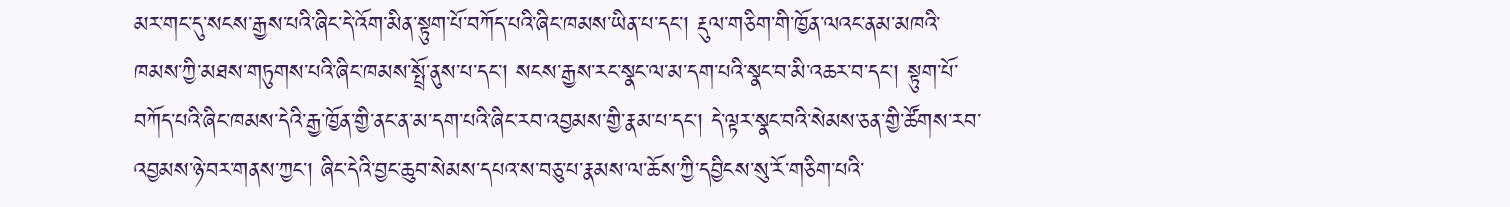མར་གང་དུ་སངས་རྒྱས་པའི་ཞིང་དེ་འོག་མིན་སྟུག་པོ་བཀོད་པའི་ཞིང་ཁམས་ཡིན་པ་དང་། རྡུལ་གཅིག་གི་ཁྱོན་ལའང་ནམ་མཁའི་ཁམས་ཀྱི་མཐས་གཏུགས་པའི་ཞིང་ཁམས་སྤྲོ་ནུས་པ་དང་། སངས་རྒྱས་རང་སྣང་ལ་མ་དག་པའི་སྣང་བ་མི་འཆར་བ་དང་། སྟུག་པོ་བཀོད་པའི་ཞིང་ཁམས་དེའི་རྒྱ་ཁྱོན་གྱི་ནང་ན་མ་དག་པའི་ཞིང་རབ་འབྱམས་གྱི་རྣམ་པ་དང་། དེ་ལྟར་སྣང་བའི་སེམས་ཅན་གྱི་ཚོགས་རབ་འབྱམས་ཉེ་བར་གནས་ཀྱང་། ཞིང་དེའི་བྱང་ཆུབ་སེམས་དཔའ་ས་བཅུ་པ་རྣམས་ལ་ཆོས་ཀྱི་དབྱིངས་སུ་རོ་གཅིག་པའི་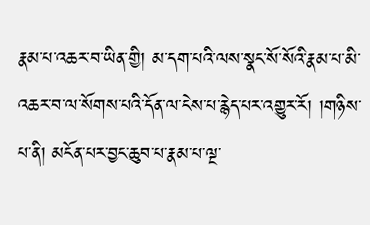རྣམ་པ་འཆར་བ་ཡིན་གྱི། མ་དག་པའི་ལས་སྣང་སོ་སོའི་རྣམ་པ་མི་འཆར་བ་ལ་སོགས་པའི་དོན་ལ་ངེས་པ་རྙེད་པར་འགྱུར་རོ། །གཉིས་པ་ནི། མངོན་པར་བྱང་ཆུབ་པ་རྣམ་པ་ལྔ་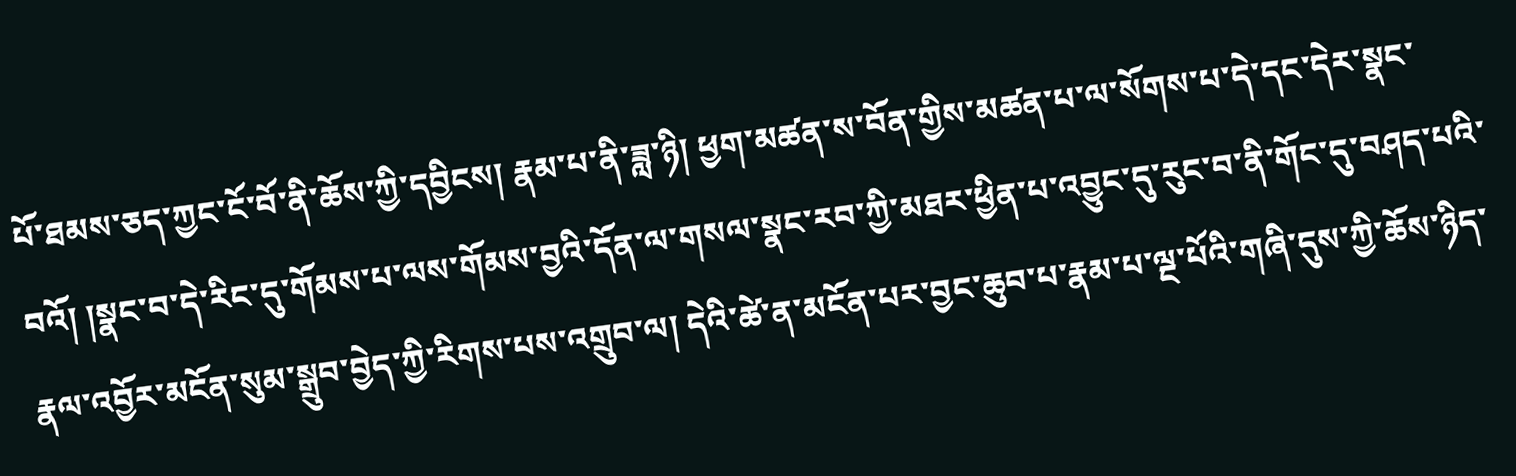པོ་ཐམས་ཅད་ཀྱང་ངོ་བོ་ནི་ཆོས་ཀྱི་དབྱིངས། རྣམ་པ་ནི་ཟླ་ཉི། ཕྱག་མཚན་ས་བོན་གྱིས་མཚན་པ་ལ་སོགས་པ་དེ་དང་དེར་སྣང་བའོ། །སྣང་བ་དེ་རིང་དུ་གོམས་པ་ལས་གོམས་བྱའི་དོན་ལ་གསལ་སྣང་རབ་ཀྱི་མཐར་ཕྱིན་པ་འབྱུང་དུ་རུང་བ་ནི་གོང་དུ་བཤད་པའི་རྣལ་འབྱོར་མངོན་སུམ་སྒྲུབ་བྱེད་ཀྱི་རིགས་པས་འགྲུབ་ལ། དེའི་ཚེ་ན་མངོན་པར་བྱང་ཆུབ་པ་རྣམ་པ་ལྔ་པོའི་གཞི་དུས་ཀྱི་ཆོས་ཉིད་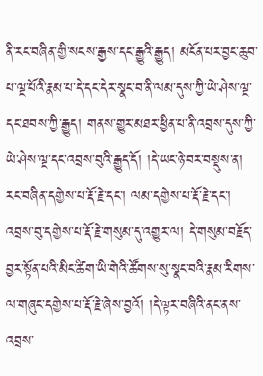ནི་རང་བཞིན་གྱི་སངས་རྒྱས་དང་རྒྱུའི་རྒྱུད། མངོན་པར་བྱང་ཆུབ་པ་ལྔ་པོའི་རྣམ་པ་དེ་དང་དེར་སྣང་བ་ནི་ལམ་དུས་ཀྱི་ཡེ་ཤེས་ལྔ་དང་ཐབས་ཀྱི་རྒྱུད། གནས་གྱུར་མཐར་ཕྱིན་པ་ནི་འབྲས་དུས་ཀྱི་ཡེ་ཤེས་ལྔ་དང་འབྲས་བུའི་རྒྱུད་དོ། །དེ་ཡང་ཉེ་བར་བསྡུས་ན། རང་བཞིན་དགྱེས་པ་རྡོ་རྗེ་དང་། ལམ་དགྱེས་པ་རྡོ་རྗེ་དང་། འབྲས་བུ་དགྱེས་པ་རྡོ་རྗེ་གསུམ་དུ་འགྱུར་ལ། དེ་གསུམ་བརྗོད་བྱར་སྟོན་པའི་མིང་ཚིག་ཡི་གེའི་ཚོགས་སུ་སྣང་བའི་རྣམ་རིགས་ལ་གཞུང་དགྱེས་པ་རྡོ་རྗེ་ཞེས་བྱའོ། །དེ་ལྟར་བཞིའི་ནང་ནས་འབྲས་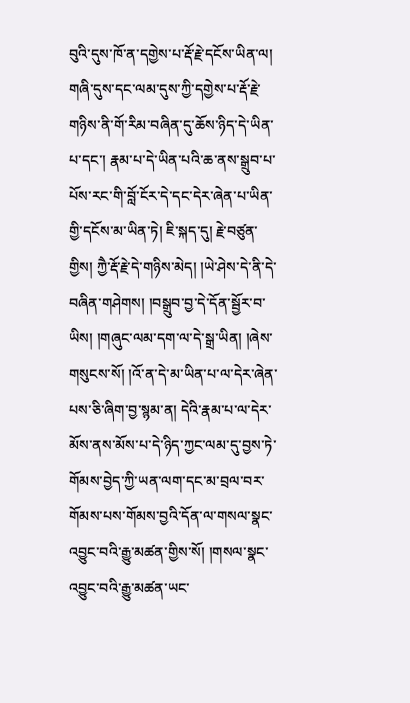བུའི་དུས་ཁོ་ན་དགྱེས་པ་རྡོ་རྗེ་དངོས་ཡིན་ལ། གཞི་དུས་དང་ལམ་དུས་ཀྱི་དགྱེས་པ་རྡོ་རྗེ་གཉིས་ནི་གོ་རིམ་བཞིན་དུ་ཆོས་ཉིད་དེ་ཡིན་པ་དང་། རྣམ་པ་དེ་ཡིན་པའི་ཆ་ནས་སྒྲུབ་པ་པོས་རང་གི་བློ་ངོར་དེ་དང་དེར་ཞེན་པ་ཡིན་གྱི་དངོས་མ་ཡིན་ཏེ། ཇི་སྐད་དུ། རྗེ་བཙུན་གྱིས། ཀྱཻ་རྡོ་རྗེ་དེ་གཉིས་མེད། །ཡེ་ཤེས་དེ་ནི་དེ་བཞིན་གཤེགས། །བསྒྲུབ་བྱ་དེ་དོན་སྦྱོར་བ་ཡིས། །གཞུང་ལམ་དག་ལ་དེ་སྒྲ་ཡིན། །ཞེས་གསུངས་སོ། །འོ་ན་དེ་མ་ཡིན་པ་ལ་དེར་ཞེན་པས་ཅི་ཞིག་བྱ་སྙམ་ན། དེའི་རྣམ་པ་ལ་དེར་མོས་ནས་མོས་པ་དེ་ཉིད་ཀྱང་ལམ་དུ་བྱས་ཏེ་གོམས་བྱེད་ཀྱི་ཡན་ལག་དང་མ་བྲལ་བར་གོམས་པས་གོམས་བྱའི་དོན་ལ་གསལ་སྣང་འབྱུང་བའི་རྒྱུ་མཚན་གྱིས་སོ། །གསལ་སྣང་འབྱུང་བའི་རྒྱུ་མཚན་ཡང་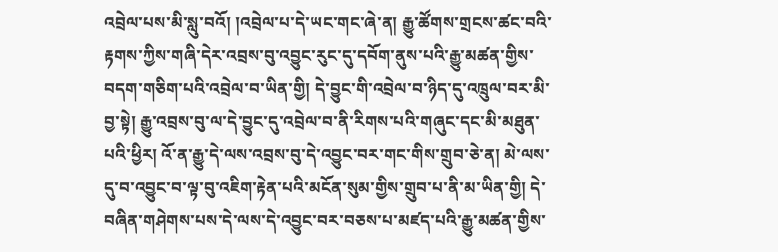འབྲེལ་པས་མི་སླུ་བའོ། །འབྲེལ་པ་དེ་ཡང་གང་ཞེ་ན། རྒྱུ་ཚོགས་གྲངས་ཚང་བའི་རྟགས་ཀྱིས་གཞི་དེར་འབྲས་བུ་འབྱུང་རུང་དུ་དབོག་ནུས་པའི་རྒྱུ་མཚན་གྱིས་བདག་གཅིག་པའི་འབྲེལ་བ་ཡིན་གྱི། དེ་བྱུང་གི་འབྲེལ་བ་ཉིད་དུ་འཁྲུལ་བར་མི་བྱ་སྟེ། རྒྱུ་འབྲས་བུ་ལ་དེ་བྱུང་དུ་འབྲེལ་བ་ནི་རིགས་པའི་གཞུང་དང་མི་མཐུན་པའི་ཕྱིར། འོ་ན་རྒྱུ་དེ་ལས་འབྲས་བུ་དེ་འབྱུང་བར་གང་གིས་གྲུབ་ཅེ་ན། མེ་ལས་དུ་བ་འབྱུང་བ་ལྟ་བུ་འཇིག་རྟེན་པའི་མངོན་སུམ་གྱིས་གྲུབ་པ་ནི་མ་ཡིན་གྱི། དེ་བཞིན་གཤེགས་པས་དེ་ལས་དེ་འབྱུང་བར་བཅས་པ་མཛད་པའི་རྒྱུ་མཚན་གྱིས་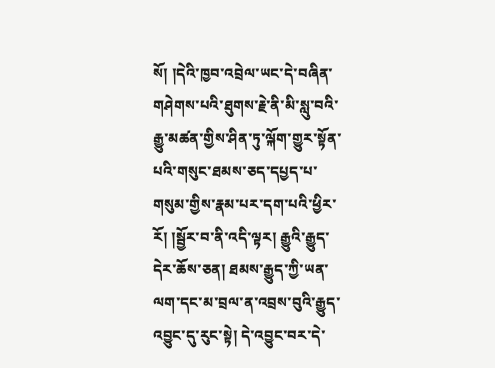སོ། །དེའི་ཁྱབ་འབྲེལ་ཡང་དེ་བཞིན་གཤེགས་པའི་ཐུགས་རྗེ་ནི་མི་སླུ་བའི་རྒྱུ་མཚན་གྱིས་ཤིན་ཏུ་ལྐོག་གྱུར་སྟོན་པའི་གསུང་ཐམས་ཅད་དཔྱད་པ་གསུམ་གྱིས་རྣམ་པར་དག་པའི་ཕྱིར་རོ། །སྦྱོར་བ་ནི་འདི་ལྟར། རྒྱུའི་རྒྱུད་དེར་ཆོས་ཅན། ཐམས་རྒྱུད་ཀྱི་ཡན་ལག་དང་མ་བྲལ་ན་འབྲས་བུའི་རྒྱུད་འབྱུང་དུ་རུང་སྟེ། དེ་འབྱུང་བར་དེ་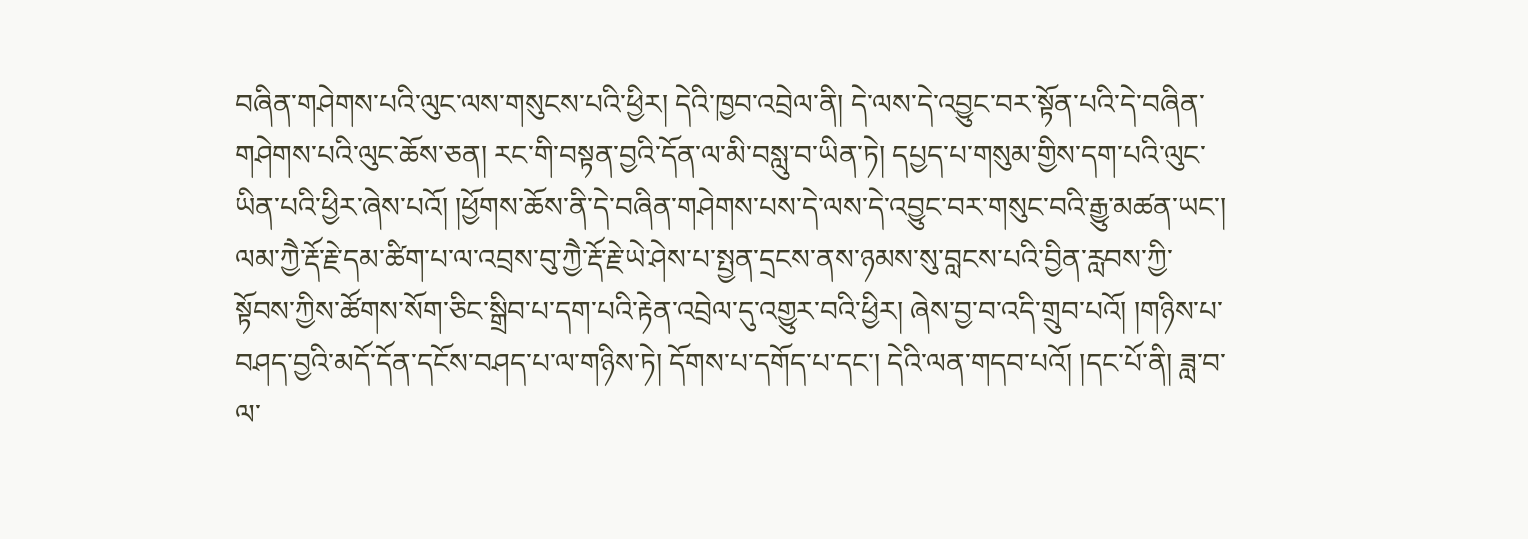བཞིན་གཤེགས་པའི་ལུང་ལས་གསུངས་པའི་ཕྱིར། དེའི་ཁྱབ་འབྲེལ་ནི། དེ་ལས་དེ་འབྱུང་བར་སྟོན་པའི་དེ་བཞིན་གཤེགས་པའི་ལུང་ཆོས་ཅན། རང་གི་བསྟན་བྱའི་དོན་ལ་མི་བསླུ་བ་ཡིན་ཏེ། དཔྱད་པ་གསུམ་གྱིས་དག་པའི་ལུང་ཡིན་པའི་ཕྱིར་ཞེས་པའོ། །ཕྱོགས་ཆོས་ནི་དེ་བཞིན་གཤེགས་པས་དེ་ལས་དེ་འབྱུང་བར་གསུང་བའི་རྒྱུ་མཚན་ཡང་། ལམ་ཀྱཻ་རྡོ་རྗེ་དམ་ཚིག་པ་ལ་འབྲས་བུ་ཀྱཻ་རྡོ་རྗེ་ཡེ་ཤེས་པ་སྤྱན་དྲངས་ནས་ཉམས་སུ་བླངས་པའི་བྱིན་རླབས་ཀྱི་སྟོབས་ཀྱིས་ཚོགས་སོག་ཅིང་སྒྲིབ་པ་དག་པའི་རྟེན་འབྲེལ་དུ་འགྱུར་བའི་ཕྱིར། ཞེས་བྱ་བ་འདི་གྲུབ་པའོ། །གཉིས་པ་བཤད་བྱའི་མདོ་དོན་དངོས་བཤད་པ་ལ་གཉིས་ཏེ། དོགས་པ་དགོད་པ་དང་། དེའི་ལན་གདབ་པའོ། །དང་པོ་ནི། ཟླ་བ་ལ་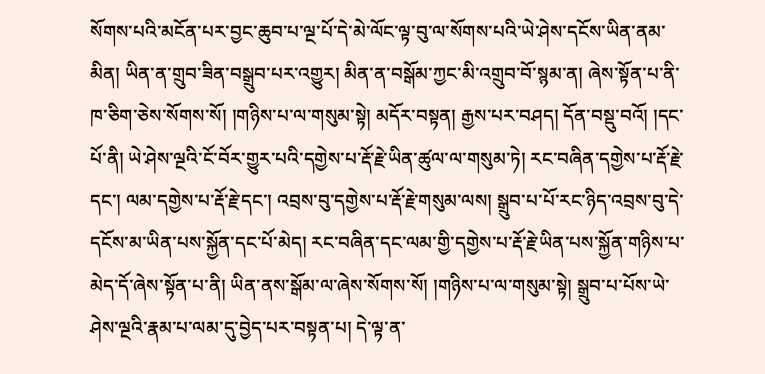སོགས་པའི་མངོན་པར་བྱང་ཆུབ་པ་ལྔ་པོ་དེ་མེ་ལོང་ལྟ་བུ་ལ་སོགས་པའི་ཡེ་ཤེས་དངོས་ཡིན་ནམ་མིན། ཡིན་ན་གྲུབ་ཟིན་བསྒྲུབ་པར་འགྱུར། མིན་ན་བསྒོམ་ཀྱང་མི་འགྲུབ་བོ་སྙམ་ན། ཞེས་སྟོན་པ་ནི་ཁ་ཅིག་ཅེས་སོགས་སོ། །གཉིས་པ་ལ་གསུམ་སྟེ། མདོར་བསྟན། རྒྱས་པར་བཤད། དོན་བསྡུ་བའོ། །དང་པོ་ནི། ཡེ་ཤེས་ལྔའི་ངོ་བོར་གྱུར་པའི་དགྱེས་པ་རྡོ་རྗེ་ཡིན་ཚུལ་ལ་གསུམ་ཏེ། རང་བཞིན་དགྱེས་པ་རྡོ་རྗེ་དང་། ལམ་དགྱེས་པ་རྡོ་རྗེ་དང་། འབྲས་བུ་དགྱེས་པ་རྡོ་རྗེ་གསུམ་ལས། སྒྲུབ་པ་པོ་རང་ཉིད་འབྲས་བུ་དེ་དངོས་མ་ཡིན་པས་སྐྱོན་དང་པོ་མེད། རང་བཞིན་དང་ལམ་གྱི་དགྱེས་པ་རྡོ་རྗེ་ཡིན་པས་སྐྱོན་གཉིས་པ་མེད་དོ་ཞེས་སྟོན་པ་ནི། ཡིན་ནས་སྒོམ་ལ་ཞེས་སོགས་སོ། །གཉིས་པ་ལ་གསུམ་སྟེ། སྒྲུབ་པ་པོས་ཡེ་ཤེས་ལྔའི་རྣམ་པ་ལམ་དུ་བྱེད་པར་བསྟན་པ། དེ་ལྟ་ན་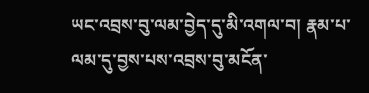ཡང་འབྲས་བུ་ལམ་བྱེད་དུ་མི་འགལ་བ། རྣམ་པ་ལམ་དུ་བྱས་པས་འབྲས་བུ་མངོན་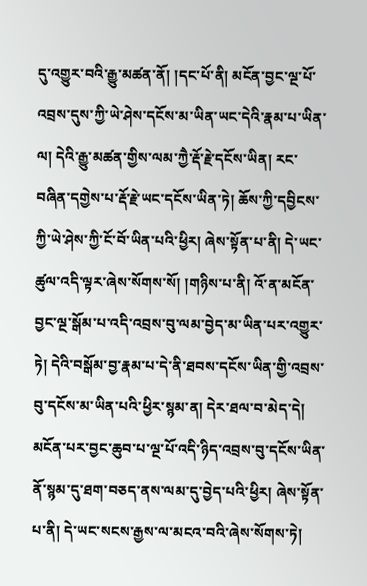དུ་འགྱུར་བའི་རྒྱུ་མཚན་ནོ། །དང་པོ་ནི། མངོན་བྱང་ལྔ་པོ་འབྲས་དུས་ཀྱི་ཡེ་ཤེས་དངོས་མ་ཡིན་ཡང་དེའི་རྣམ་པ་ཡིན་ལ། དེའི་རྒྱུ་མཚན་གྱིས་ལམ་ཀྱཻ་རྡོ་རྗེ་དངོས་ཡིན། རང་བཞིན་དགྱེས་པ་རྡོ་རྗེ་ཡང་དངོས་ཡིན་ཏེ། ཆོས་ཀྱི་དབྱིངས་ཀྱི་ཡེ་ཤེས་ཀྱི་ངོ་བོ་ཡིན་པའི་ཕྱིར། ཞེས་སྟོན་པ་ནི། དེ་ཡང་ཚུལ་འདི་ལྟར་ཞེས་སོགས་སོ། །གཉིས་པ་ནི། འོ་ན་མངོན་བྱང་ལྔ་སྒོམ་པ་འདི་འབྲས་བུ་ལམ་བྱེད་མ་ཡིན་པར་འགྱུར་ཏེ། དེའི་བསྒོམ་བྱ་རྣམ་པ་དེ་ནི་ཐབས་དངོས་ཡིན་གྱི་འབྲས་བུ་དངོས་མ་ཡིན་པའི་ཕྱིར་སྙམ་ན། དེར་ཐལ་བ་མེད་དེ། མངོན་པར་བྱང་ཆུབ་པ་ལྔ་པོ་འདི་ཉིད་འབྲས་བུ་དངོས་ཡིན་ནོ་སྙམ་དུ་ཐག་བཅད་ནས་ལམ་དུ་བྱེད་པའི་ཕྱིར། ཞེས་སྟོན་པ་ནི། དེ་ཡང་སངས་རྒྱས་ལ་མངའ་བའི་ཞེས་སོགས་ཏེ།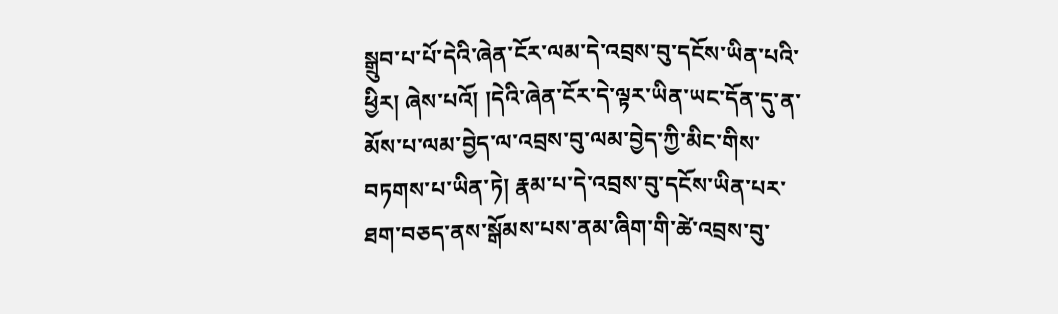སྒྲུབ་པ་པོ་དེའི་ཞེན་ངོར་ལམ་དེ་འབྲས་བུ་དངོས་ཡིན་པའི་ཕྱིར། ཞེས་པའོ། །དེའི་ཞེན་ངོར་དེ་ལྟར་ཡིན་ཡང་དོན་དུ་ན་མོས་པ་ལམ་བྱེད་ལ་འབྲས་བུ་ལམ་བྱེད་ཀྱི་མིང་གིས་བཏགས་པ་ཡིན་ཏེ། རྣམ་པ་དེ་འབྲས་བུ་དངོས་ཡིན་པར་ཐག་བཅད་ནས་སྒོམས་པས་ནམ་ཞིག་གི་ཚེ་འབྲས་བུ་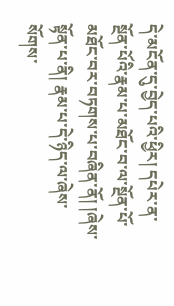དེ་མངོན་དུ་བྱེད་པའི་ཕྱིར། དཔེར་ན་སྔོན་པོའི་རྣམ་པ་མཐོང་བ་ལ་སྔོན་པོ་མཐོང་བར་བཏགས་པ་བཞིན་ནོ། །ཞེས་སྟོན་པ་ནི། རྣམ་པ་དེ་ཉིད་ལ་ཞེས་སོགས་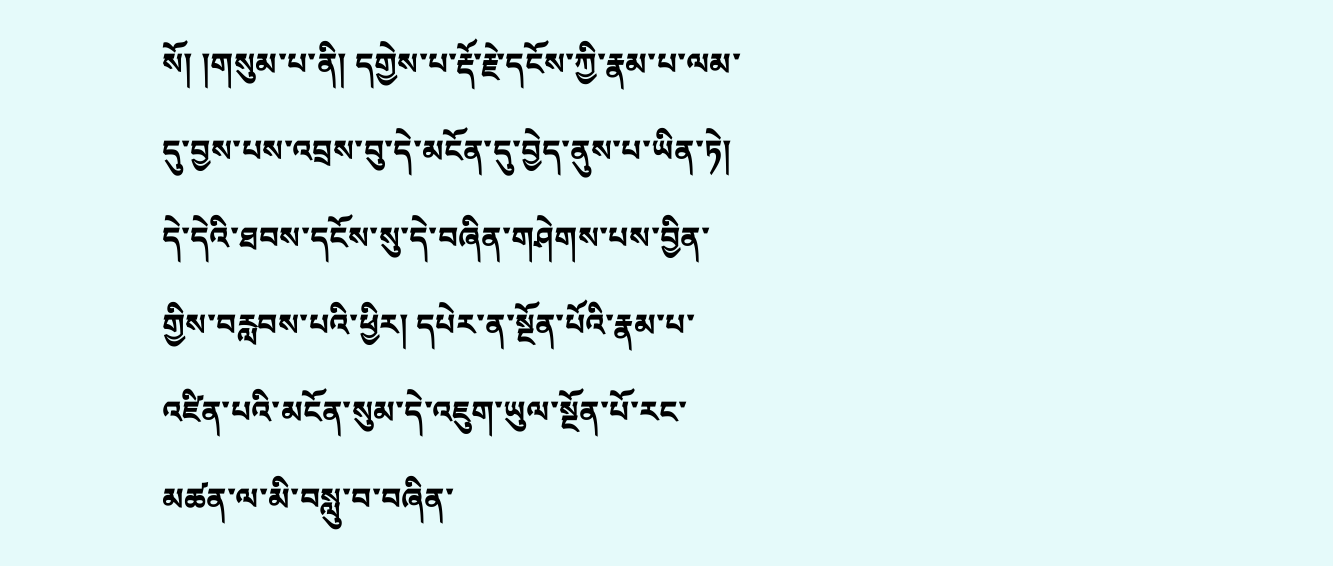སོ། །གསུམ་པ་ནི། དགྱེས་པ་རྡོ་རྗེ་དངོས་ཀྱི་རྣམ་པ་ལམ་དུ་བྱས་པས་འབྲས་བུ་དེ་མངོན་དུ་བྱེད་ནུས་པ་ཡིན་ཏེ། དེ་དེའི་ཐབས་དངོས་སུ་དེ་བཞིན་གཤེགས་པས་བྱིན་གྱིས་བརླབས་པའི་ཕྱིར། དཔེར་ན་སྔོན་པོའི་རྣམ་པ་འཛིན་པའི་མངོན་སུམ་དེ་འཇུག་ཡུལ་སྔོན་པོ་རང་མཚན་ལ་མི་བསླུ་བ་བཞིན་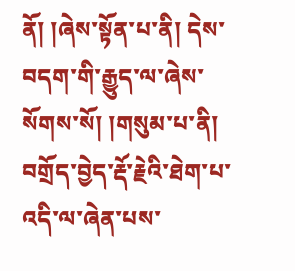ནོ། །ཞེས་སྟོན་པ་ནི། དེས་བདག་གི་རྒྱུད་ལ་ཞེས་སོགས་སོ། །གསུམ་པ་ནི། བགྲོད་བྱེད་རྡོ་རྗེའི་ཐེག་པ་འདི་ལ་ཞེན་པས་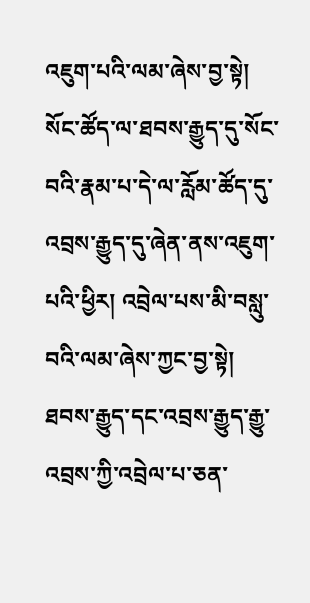འཇུག་པའི་ལམ་ཞེས་བྱ་སྟེ། སོང་ཚོད་ལ་ཐབས་རྒྱུད་དུ་སོང་བའི་རྣམ་པ་དེ་ལ་རློམ་ཚོད་དུ་འབྲས་རྒྱུད་དུ་ཞེན་ནས་འཇུག་པའི་ཕྱིར། འབྲེལ་པས་མི་བསླུ་བའི་ལམ་ཞེས་ཀྱང་བྱ་སྟེ། ཐབས་རྒྱུད་དང་འབྲས་རྒྱུད་རྒྱུ་འབྲས་ཀྱི་འབྲེལ་པ་ཅན་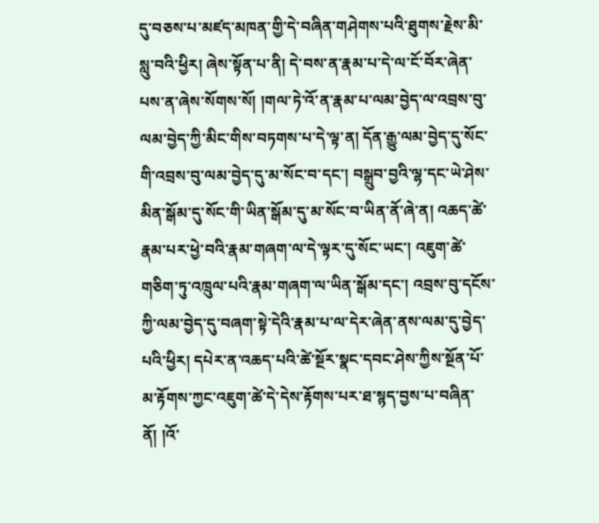དུ་བཅས་པ་མཛད་མཁན་གྱི་དེ་བཞིན་གཤེགས་པའི་ཐུགས་རྗེས་མི་སླུ་བའི་ཕྱིར། ཞེས་སྟོན་པ་ནི། དེ་བས་ན་རྣམ་པ་དེ་ལ་ངོ་བོར་ཞེན་པས་ན་ཞེས་སོགས་སོ། །གལ་ཏེ་འོ་ན་རྣམ་པ་ལམ་བྱེད་ལ་འབྲས་བུ་ལམ་བྱེད་ཀྱི་མིང་གིས་བཏགས་པ་དེ་ལྟ་ན། དོན་རྒྱུ་ལམ་བྱེད་དུ་སོང་གི་འབྲས་བུ་ལམ་བྱེད་དུ་མ་སོང་བ་དང་། བསྒྲུབ་བྱའི་ལྷ་དང་ཡེ་ཤེས་མིན་སྒོམ་དུ་སོང་གི་ཡིན་སྒོམ་དུ་མ་སོང་བ་ཡིན་ནོ་ཞེ་ན། འཆད་ཚེ་རྣམ་པར་ཕྱེ་བའི་རྣམ་གཞག་ལ་དེ་ལྟར་དུ་སོང་ཡང་། འཇུག་ཚེ་གཅིག་ཏུ་འཁྲུལ་པའི་རྣམ་གཞག་ལ་ཡིན་སྒོམ་དང་། འབྲས་བུ་དངོས་ཀྱི་ལམ་བྱེད་དུ་བཞག་སྟེ་དེའི་རྣམ་པ་ལ་དེར་ཞེན་ནས་ལམ་དུ་བྱེད་པའི་ཕྱིར། དཔེར་ན་འཆད་པའི་ཚེ་སྔོར་སྣང་དབང་ཤེས་ཀྱིས་སྔོན་པོ་མ་རྟོགས་ཀྱང་འཇུག་ཚེ་དེ་དེས་རྟོགས་པར་ཐ་སྙད་བྱས་པ་བཞིན་ནོ། །འོ་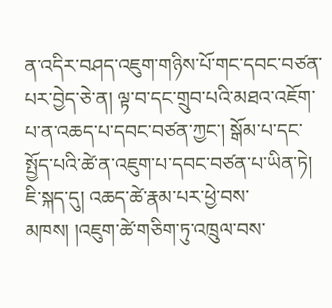ན་འདིར་བཤད་འཇུག་གཉིས་པོ་གང་དབང་བཙན་པར་བྱེད་ཅེ་ན། ལྟ་བ་དང་གྲུབ་པའི་མཐའ་འཇོག་པ་ན་འཆད་པ་དབང་བཙན་ཀྱང་། སྒོམ་པ་དང་སྤྱོད་པའི་ཚེ་ན་འཇུག་པ་དབང་བཙན་པ་ཡིན་ཏེ། ཇི་སྐད་དུ། འཆད་ཚེ་རྣམ་པར་ཕྱེ་བས་མཁས། །འཇུག་ཚེ་གཅིག་ཏུ་འཁྲུལ་བས་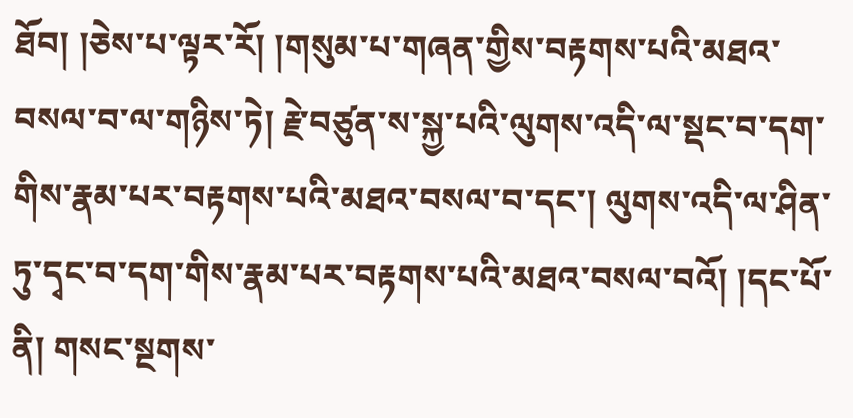ཐོབ། །ཅེས་པ་ལྟར་རོ། །གསུམ་པ་གཞན་གྱིས་བརྟགས་པའི་མཐའ་བསལ་བ་ལ་གཉིས་ཏེ། རྗེ་བཙུན་ས་སྐྱ་པའི་ལུགས་འདི་ལ་སྡང་བ་དག་གིས་རྣམ་པར་བརྟགས་པའི་མཐའ་བསལ་བ་དང་། ལུགས་འདི་ལ་ཤིན་ཏུ་དྭང་བ་དག་གིས་རྣམ་པར་བརྟགས་པའི་མཐའ་བསལ་བའོ། །དང་པོ་ནི། གསང་སྔགས་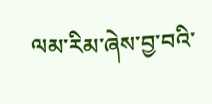ལམ་རིམ་ཞེས་བྱ་བའི་